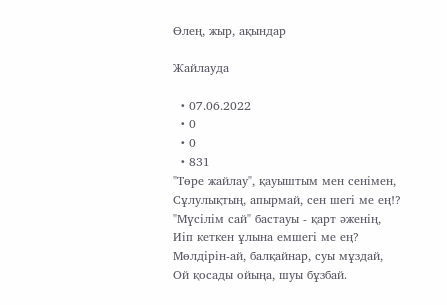Өлең, жыр, ақындар

Жайлауда

  • 07.06.2022
  • 0
  • 0
  • 831
"Төре жайлау", қауыштым мен сенімен,
Сұлулықтың, апырмай, сен шегі ме ең!?
"Мүсілім сай" бастауы - қарт әженің,
Иіп кеткен ұлына емшегі ме ең?
Мөлдірін-ай, балқайнар, суы мұздай,
Ой қосады ойыңа, шуы бұзбай.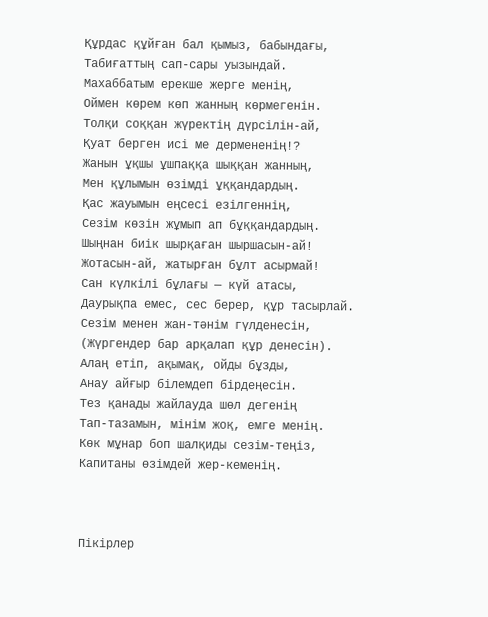Құрдас құйған бал қымыз, бабындағы,
Табиғаттың сап-сары уызындай.
Махаббатым ерекше жерге менің,
Оймен көрем көп жанның көрмегенін.
Толқи соққан жүректің дүрсілін-ай,
Қуат берген исі ме дермененің!?
Жанын ұқшы ұшпаққа шыққан жанның,
Мен құлымын өзімді ұққандардың.
Қас жауымын еңсесі езілгеннің,
Сезім көзін жұмып ап бұққандардың.
Шыңнан биік шырқаған шыршасын-ай!
Жотасын-ай, жатырған бұлт асырмай!
Сан күлкілі бұлағы — күй атасы,
Даурықпа емес, сес берер, құр тасырлай.
Сезім менен жан-тәнім гүлденесін,
(Жүргендер бар арқалап құр денесін).
Алаң етіп, ақымақ, ойды бұзды,
Анау айғыр білемдеп бірдеңесін.
Тез қанады жайлауда шөл дегенің
Тап-тазамын, мінім жоқ, емге менің.
Көк мұнар боп шалқиды сезім-теңіз,
Капитаны өзімдей жер-кеменің.



Пікірлер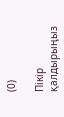(0)

Пікір қалдырыңыз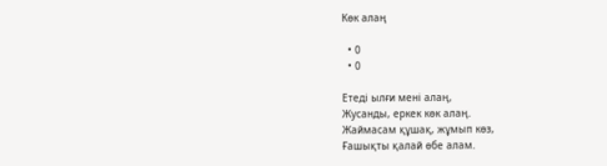Көк алаң

  • 0
  • 0

Етеді ылғи мені алаң,
Жусанды, еркек көк алаң.
Жаймасам құшақ, жұмып көз,
Ғашықты қалай өбе алам.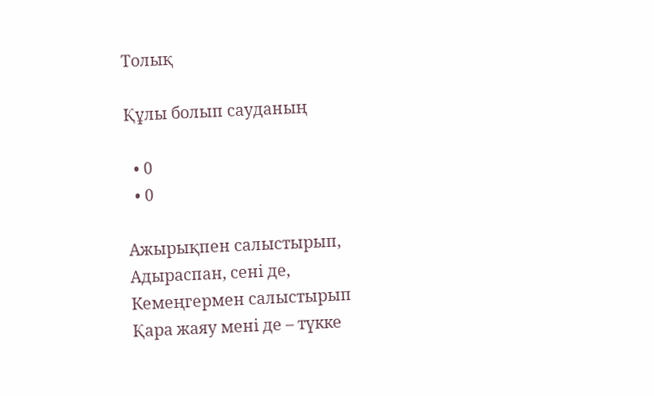Толық

Құлы болып сауданың

  • 0
  • 0

Ажырықпен салыстырып,
Адыраспан, сенi де,
Кемеңгермен салыстырып
Қара жаяу менi де – түкке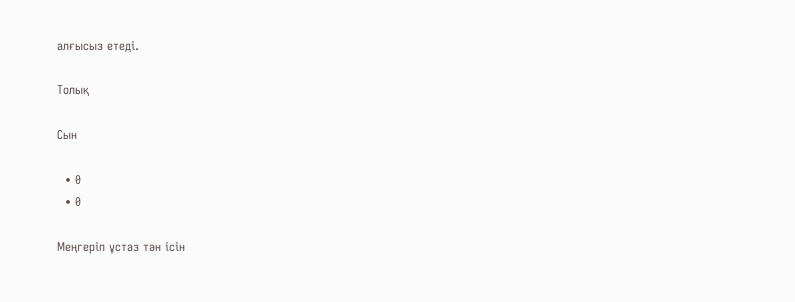алғысыз етедi.

Толық

Сын

  • 0
  • 0

Меңгеріп ұстаз тән ісін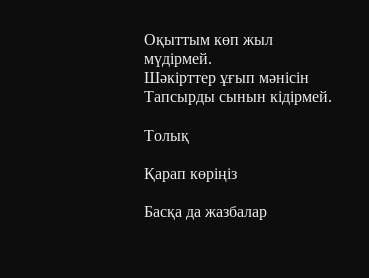Оқыттым көп жыл мүдірмей.
Шәкірттер ұғып мәнісін
Тапсырды сынын кідірмей.

Толық

Қарап көріңіз

Басқа да жазбалар